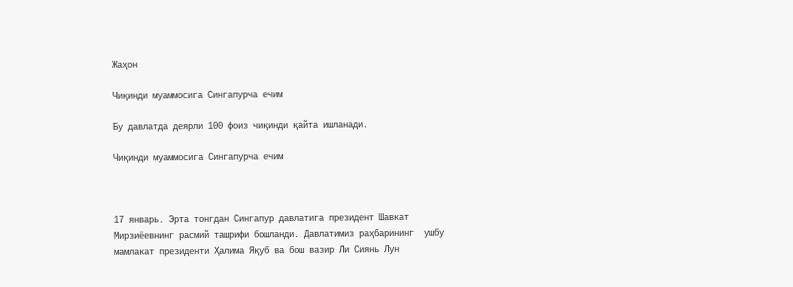Жаҳон

Чиқинди муаммосига Сингапурча ечим

Бу давлатда деярли 100 фоиз чиқинди қайта ишланади.

Чиқинди муаммосига Сингапурча ечим



17 январь. Эрта тонгдан Сингапур давлатига президент Шавкат Мирзиёевнинг расмий ташрифи бошланди. Давлатимиз раҳбарининг  ушбу мамлакат президенти Ҳалима Яқуб ва бош вазир Ли Сиянь Лун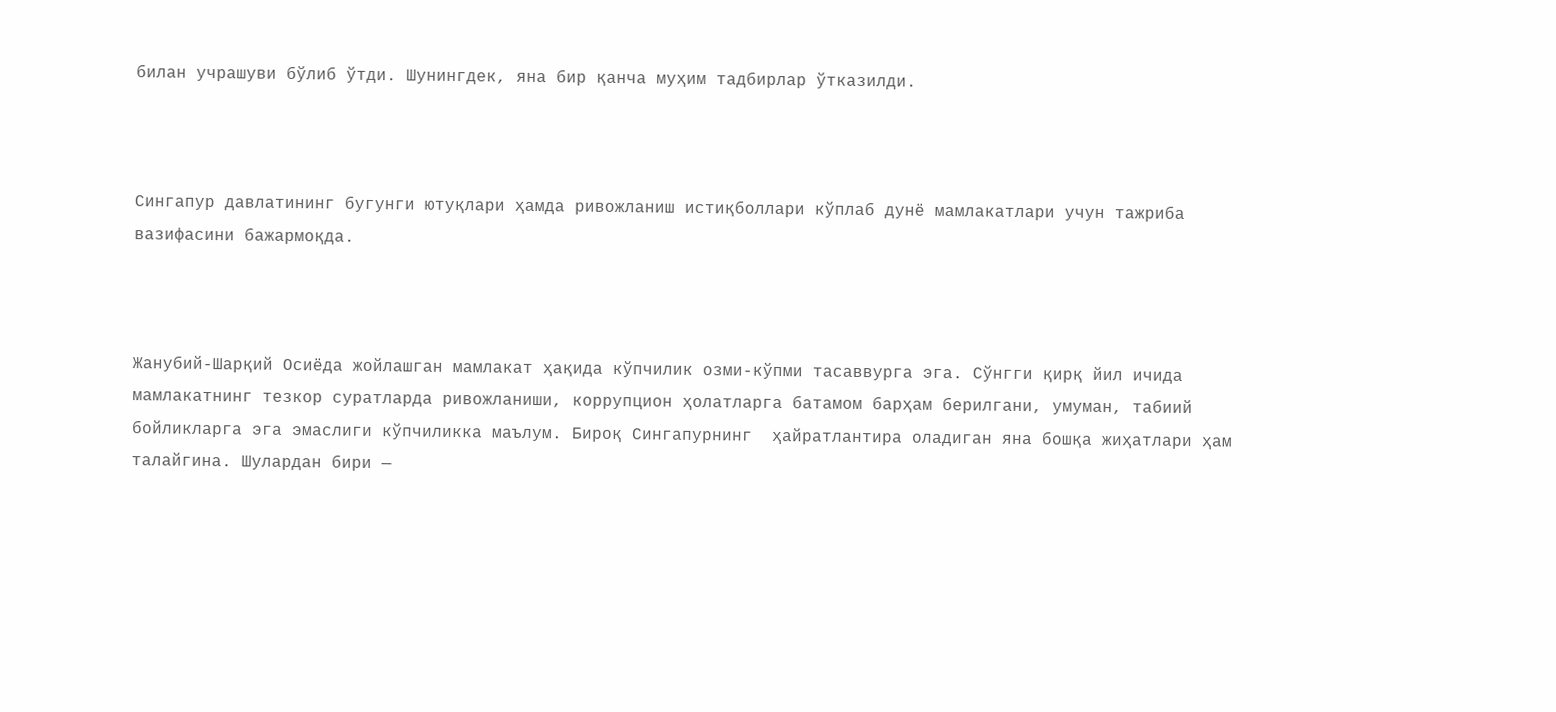билан учрашуви бўлиб ўтди. Шунингдек, яна бир қанча муҳим тадбирлар ўтказилди.



Сингапур давлатининг бугунги ютуқлари ҳамда ривожланиш истиқболлари кўплаб дунё мамлакатлари учун тажриба вазифасини бажармоқда.



Жанубий-Шарқий Осиёда жойлашган мамлакат ҳақида кўпчилик озми-кўпми тасаввурга эга. Сўнгги қирқ йил ичида мамлакатнинг тезкор суратларда ривожланиши, коррупцион ҳолатларга батамом барҳам берилгани, умуман, табиий бойликларга эга эмаслиги кўпчиликка маълум. Бироқ Сингапурнинг  ҳайратлантира оладиган яна бошқа жиҳатлари ҳам талайгина. Шулардан бири —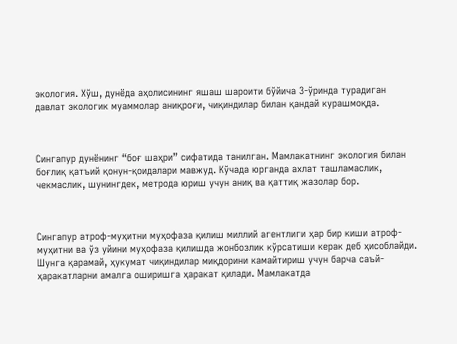экология. Хўш, дунёда аҳолисининг яшаш шароити бўйича 3-ўринда турадиган давлат экологик муаммолар аниқроғи, чиқиндилар билан қандай курашмоқда.



Сингапур дунёнинг “боғ шаҳри” сифатида танилган. Мамлакатнинг экология билан боғлиқ қатъий қонун-қоидалари мавжуд. Кўчада юрганда ахлат ташламаслик, чекмаслик, шунингдек, метрода юриш учун аниқ ва қаттиқ жазолар бор.



Сингапур атроф-муҳитни муҳофаза қилиш миллий агентлиги ҳар бир киши атроф-муҳитни ва ўз уйини муҳофаза қилишда жонбозлик кўрсатиши керак деб ҳисоблайди. Шунга қарамай, ҳукумат чиқиндилар миқдорини камайтириш учун барча саъй-ҳаракатларни амалга оширишга ҳаракат қилади. Мамлакатда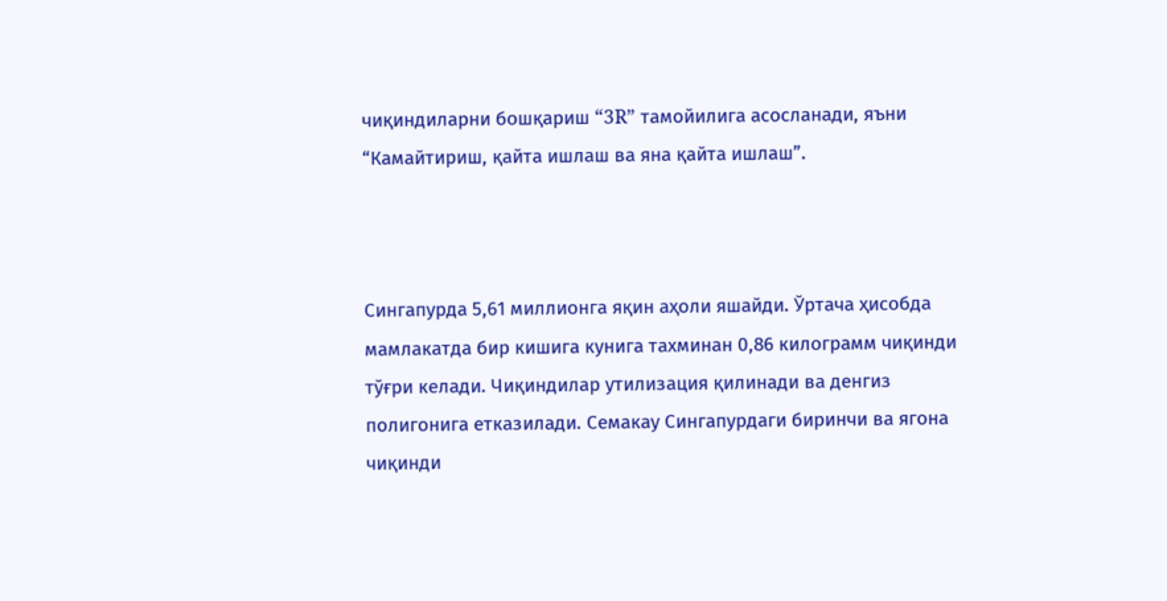чиқиндиларни бошқариш “3R” тамойилига асосланади, яъни “Камайтириш, қайта ишлаш ва яна қайта ишлаш”.



Сингапурда 5,61 миллионга яқин аҳоли яшайди. Ўртача ҳисобда мамлакатда бир кишига кунига тахминан 0,86 килограмм чиқинди тўғри келади. Чиқиндилар утилизация қилинади ва денгиз полигонига етказилади. Семакау Сингапурдаги биринчи ва ягона чиқинди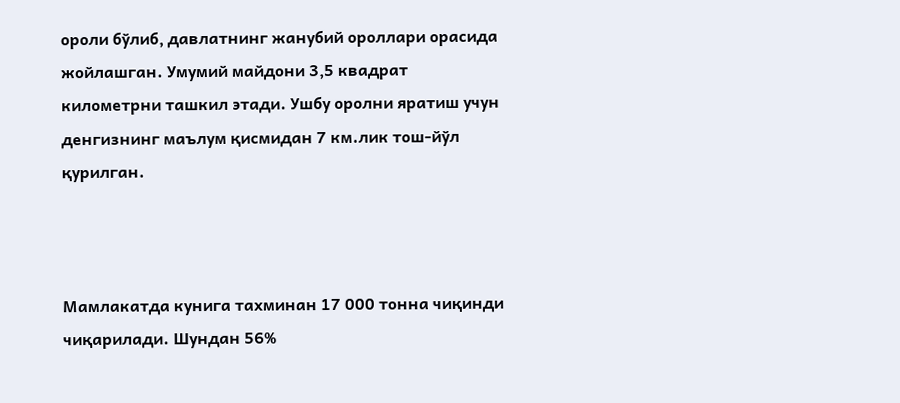ороли бўлиб, давлатнинг жанубий ороллари орасида жойлашган. Умумий майдони 3,5 квадрат километрни ташкил этади. Ушбу оролни яратиш учун денгизнинг маълум қисмидан 7 км.лик тош-йўл қурилган.



Мамлакатда кунига тахминан 17 000 тонна чиқинди чиқарилади. Шундан 56%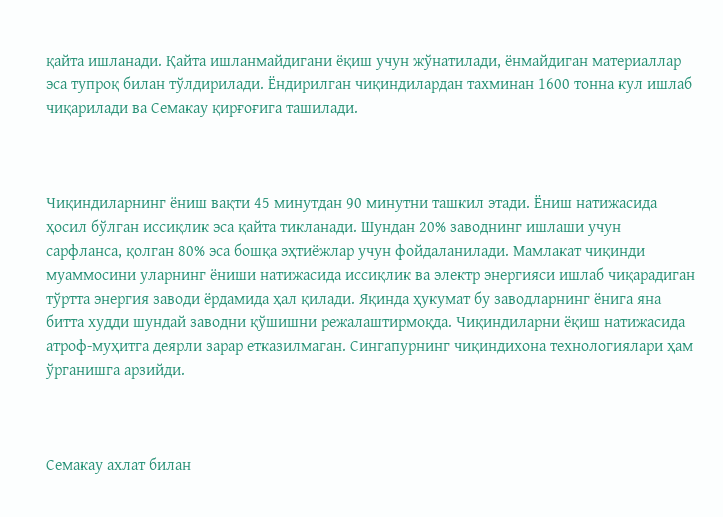қайта ишланади. Қайта ишланмайдигани ёқиш учун жўнатилади, ёнмайдиган материаллар эса тупроқ билан тўлдирилади. Ёндирилган чиқиндилардан тахминан 1600 тонна кул ишлаб чиқарилади ва Семакау қирғоғига ташилади.



Чиқиндиларнинг ёниш вақти 45 минутдан 90 минутни ташкил этади. Ёниш натижасида ҳосил бўлган иссиқлик эса қайта тикланади. Шундан 20% заводнинг ишлаши учун сарфланса, қолган 80% эса бошқа эҳтиёжлар учун фойдаланилади. Мамлакат чиқинди муаммосини уларнинг ёниши натижасида иссиқлик ва электр энергияси ишлаб чиқарадиган тўртта энергия заводи ёрдамида ҳал қилади. Яқинда ҳукумат бу заводларнинг ёнига яна битта худди шундай заводни қўшишни режалаштирмоқда. Чиқиндиларни ёқиш натижасида атроф-муҳитга деярли зарар етказилмаган. Сингапурнинг чиқиндихона технологиялари ҳам ўрганишга арзийди.



Семакау ахлат билан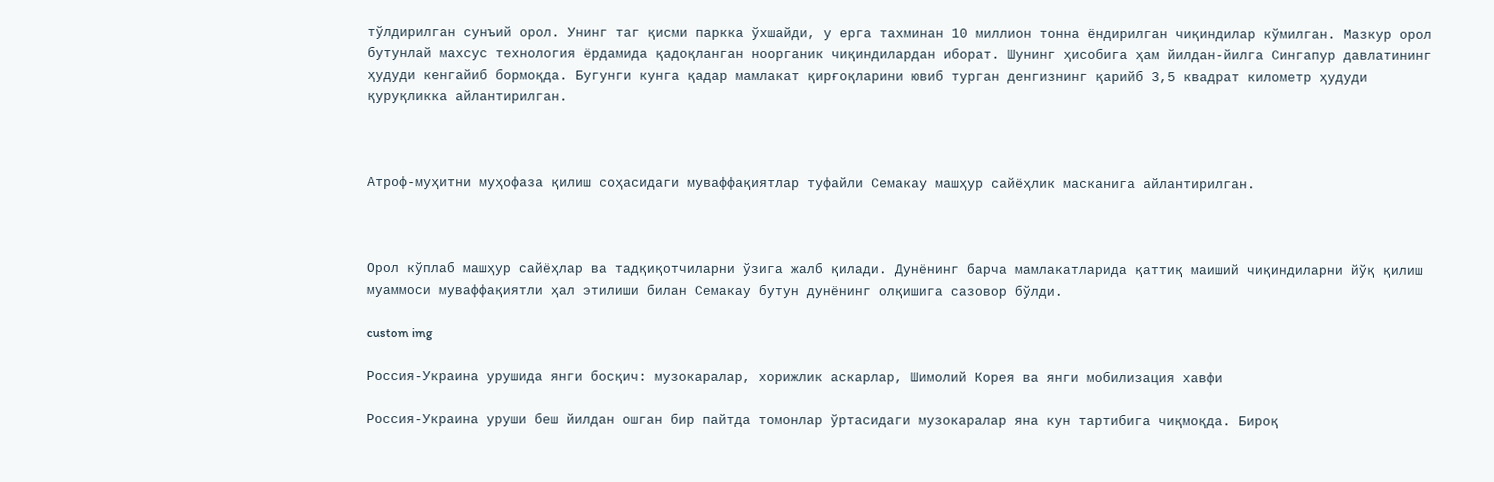тўлдирилган сунъий орол. Унинг таг қисми паркка ўхшайди, у ерга тахминан 10 миллион тонна ёндирилган чиқиндилар кўмилган. Мазкур орол бутунлай махсус технология ёрдамида қадоқланган ноорганик чиқиндилардан иборат. Шунинг ҳисобига ҳам йилдан-йилга Сингапур давлатининг ҳудуди кенгайиб бормоқда. Бугунги кунга қадар мамлакат қирғоқларини ювиб турган денгизнинг қарийб 3,5 квадрат километр ҳудуди қуруқликка айлантирилган.



Атроф-муҳитни муҳофаза қилиш соҳасидаги муваффақиятлар туфайли Семакау машҳур сайёҳлик масканига айлантирилган.



Орол кўплаб машҳур сайёҳлар ва тадқиқотчиларни ўзига жалб қилади. Дунёнинг барча мамлакатларида қаттиқ маиший чиқиндиларни йўқ қилиш муаммоси муваффақиятли ҳал этилиши билан Семакау бутун дунёнинг олқишига сазовор бўлди.

custom img

Россия-Украина урушида янги босқич: музокаралар, хорижлик аскарлар, Шимолий Корея ва янги мобилизация хавфи

Россия-Украина уруши беш йилдан ошган бир пайтда томонлар ўртасидаги музокаралар яна кун тартибига чиқмоқда. Бироқ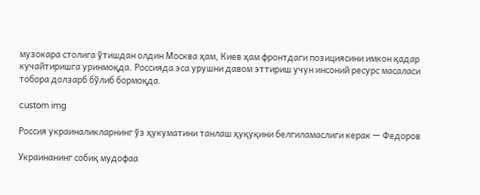музокара столига ўтишдан олдин Москва ҳам, Киев ҳам фронтдаги позициясини имкон қадар кучайтиришга уринмоқда. Россияда эса урушни давом эттириш учун инсоний ресурс масаласи тобора долзарб бўлиб бормоқда.

custom img

Россия украиналикларнинг ўз ҳукуматини танлаш ҳуқуқини белгиламаслиги керак — Федоров

Украинанинг собиқ мудофаа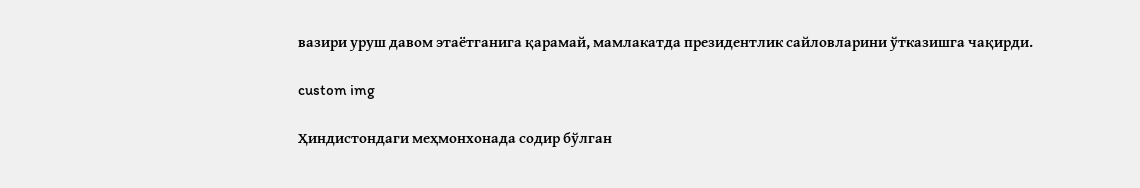вазири уруш давом этаётганига қарамай, мамлакатда президентлик сайловларини ўтказишга чақирди.

custom img

Ҳиндистондаги меҳмонхонада содир бўлган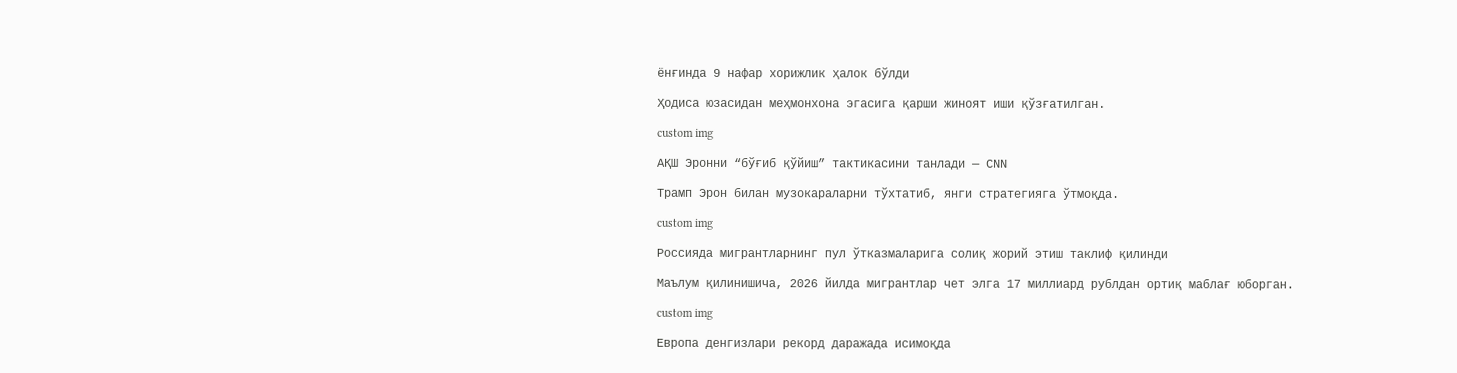ёнғинда 9 нафар хорижлик ҳалок бўлди

Ҳодиса юзасидан меҳмонхона эгасига қарши жиноят иши қўзғатилган.

custom img

АҚШ Эронни “бўғиб қўйиш” тактикасини танлади — СNN

Трамп Эрон билан музокараларни тўхтатиб, янги стратегияга ўтмоқда.

custom img

Россияда мигрантларнинг пул ўтказмаларига солиқ жорий этиш таклиф қилинди

Маълум қилинишича, 2026 йилда мигрантлар чет элга 17 миллиард рублдан ортиқ маблағ юборган.

custom img

Европа денгизлари рекорд даражада исимоқда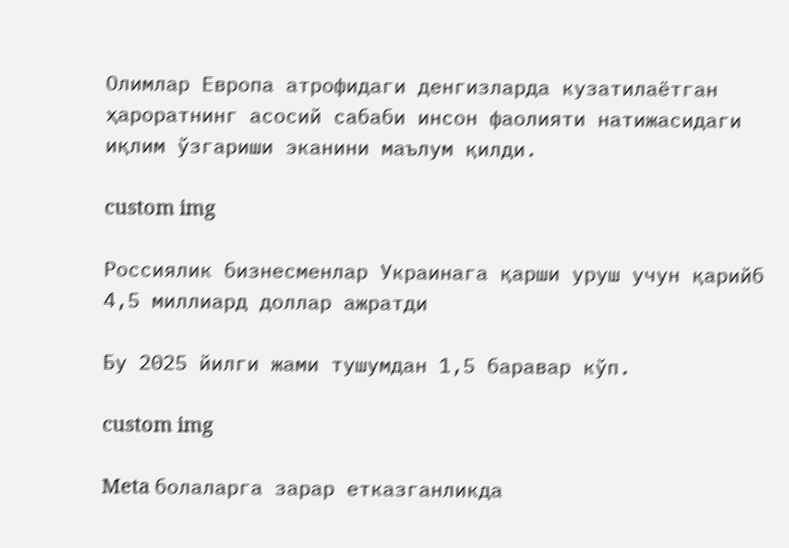Олимлар Европа атрофидаги денгизларда кузатилаётган ҳароратнинг асосий сабаби инсон фаолияти натижасидаги иқлим ўзгариши эканини маълум қилди.

custom img

Россиялик бизнесменлар Украинага қарши уруш учун қарийб 4,5 миллиард доллар ажратди

Бу 2025 йилги жами тушумдан 1,5 баравар кўп.

custom img

Meta болаларга зарар етказганликда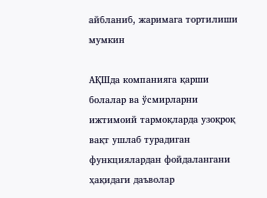айбланиб, жаримага тортилиши мумкин

АҚШда компанияга қарши болалар ва ўсмирларни ижтимоий тармоқларда узоқроқ вақт ушлаб турадиган функциялардан фойдалангани ҳақидаги даъволар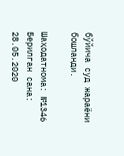бўйича суд жараёни бошланди.

Шаҳодатнома: №1346 Берилган сана: 28.05.2020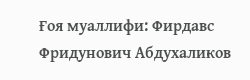Ғоя муаллифи: Фирдавс Фридунович Абдухаликов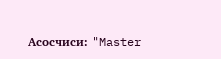Асосчиси: "Master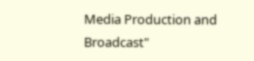Media Production and Broadcast"